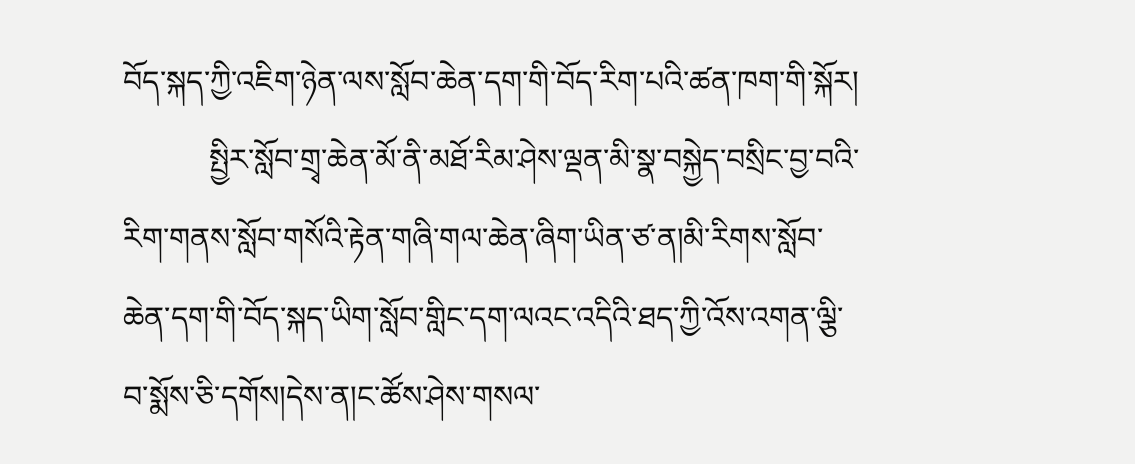བོད་སྐད་ཀྱི་འཇིག་ཉེན་ལས་སློབ་ཆེན་དག་གི་བོད་རིག་པའི་ཚན་ཁག་གི་སྐོར།
           སྤྱིར་སློབ་གྲྭ་ཆེན་མོ་ནི་མཐོ་རིམ་ཤེས་ལྡན་མི་སྣ་བསྐྱེད་བསྲིང་བྱ་བའི་རིག་གནས་སློབ་གསོའི་རྟེན་གཞི་གལ་ཆེན་ཞིག་ཡིན་ཙ་ན།མི་རིགས་སློབ་ཆེན་དག་གི་བོད་སྐད་ཡིག་སློབ་གླིང་དག་ལའང་འདིའི་ཐད་ཀྱི་འོས་འགན་ལྕི་བ་སྨོས་ཅི་དགོས།དེས་ན།ང་ཚོས་ཤེས་གསལ་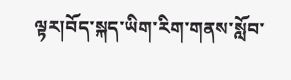ལྟར།བོད་སྐད་ཡིག་རིག་གནས་སློབ་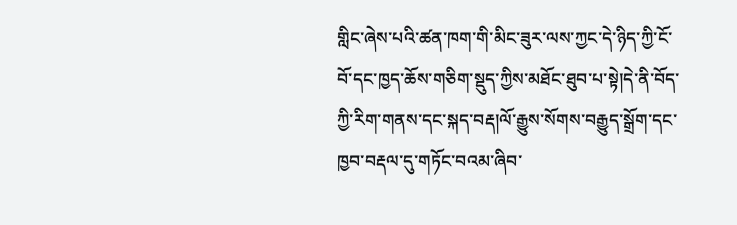གླིང་ཞེས་པའི་ཚན་ཁག་གི་མིང་ཟུར་ལས་ཀྱང་དེ་ཉིད་ཀྱི་ངོ་བོ་དང་ཁྱད་ཆོས་གཅིག་སྡུད་ཀྱིས་མཐོང་ཐུབ་པ་སྟེ།དེ་ནི་བོད་ཀྱི་རིག་གནས་དང་སྐད་བརྡ།ལོ་རྒྱུས་སོགས་བརྒྱུད་སྒྲོག་དང་ཁྱབ་བརྡལ་དུ་གཏོང་བའམ་ཞིབ་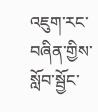འཇུག་རང་བཞིན་གྱིས་སློབ་སྦྱོང་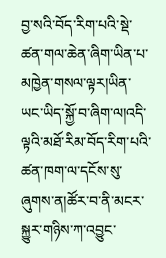བྱ་སའི་བོད་རིག་པའི་སྡེ་ཚན་གལ་ཆེན་ཞིག་ཡིན་པ་མཁྱེན་གསལ་ལྟར།ཡིན་ཡང་ཡིད་སྐྱོ་བ་ཞིག་ལ།འདི་ལྟའི་མཐོ་རིམ་བོད་རིག་པའི་ཚན་ཁག་ལ་དངོས་སུ་ཞུགས་ན།ཚོར་བ་ནི་མངར་སྐྱུར་གཉིས་ཀ་འབྱུང་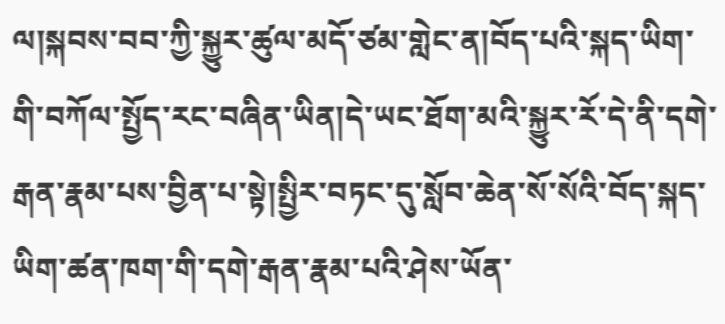ལ།སྐབས་བབ་ཀྱི་སྐྱུར་ཚུལ་མདོ་ཙམ་གླེང་ན།བོད་པའི་སྐད་ཡིག་གི་བཀོལ་སྤྱོད་རང་བཞིན་ཡིན།དེ་ཡང་ཐོག་མའི་སྐྱུར་རོ་དེ་ནི་དགེ་རྒན་རྣམ་པས་བྱིན་པ་སྟེ།སྤྱིར་བཏང་དུ་སློབ་ཆེན་སོ་སོའི་བོད་སྐད་ཡིག་ཚན་ཁག་གི་དགེ་རྒན་རྣམ་པའི་ཤེས་ཡོན་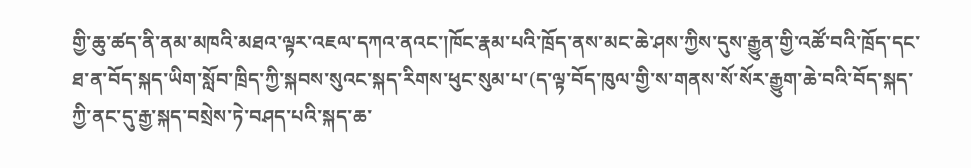གྱི་ཆུ་ཚད་ནི་ནམ་མཁའི་མཐའ་ལྟར་འཇལ་དཀའ་ནའང་།ཁོང་རྣམ་པའི་ཁྲོད་ནས་མང་ཆེ་ཤས་ཀྱིས་དུས་རྒྱུན་གྱི་འཚོ་བའི་ཁྲོད་དང་ཐ་ན་བོད་སྐད་ཡིག་སློབ་ཁྲིད་ཀྱི་སྐབས་སུའང་སྐད་རིགས་ཕུང་སུམ་པ་(ད་ལྟ་བོད་ཁུལ་གྱི་ས་གནས་སོ་སོར་རྒྱུག་ཆེ་བའི་བོད་སྐད་ཀྱི་ནང་དུ་རྒྱ་སྐད་བསྲེས་ཏེ་བཤད་པའི་སྐད་ཆ་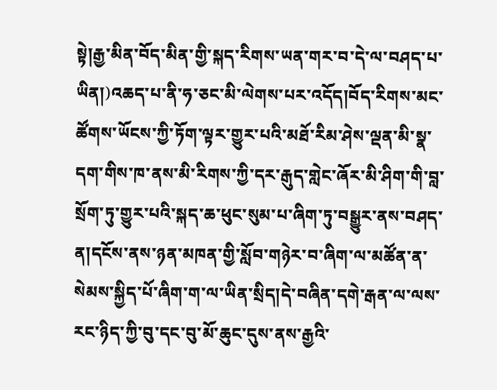སྟེ།རྒྱ་མིན་བོད་མིན་གྱི་སྐད་རིགས་ཡན་གར་བ་དེ་ལ་བཤད་པ་ཡིན།)འཆད་པ་ནི་ཧ་ཅང་མི་ལེགས་པར་འདོད།བོད་རིགས་མང་ཚོགས་ཡོངས་ཀྱི་ཏོག་ལྟར་གྱུར་པའི་མཐོ་རིམ་ཤེས་ལྡན་མི་སྣ་དག་གིས་ཁ་ནས་མི་རིགས་ཀྱི་དར་རྒུད་གླེང་ཞོར་མི་ཤིག་གི་བླ་སྲོག་ཏུ་གྱུར་པའི་སྐད་ཆ་ཕུང་སུམ་པ་ཞིག་ཏུ་བསྒྱུར་ནས་བཤད་ན།དངོས་ནས་ཉན་མཁན་གྱི་སློབ་གཉེར་བ་ཞིག་ལ་མཚོན་ན་སེམས་སྐྱིད་པོ་ཞིག་ག་ལ་ཡིན་སྲིད།དེ་བཞིན་དགེ་རྒན་ལ་ལས་རང་ཉིད་ཀྱི་བུ་དང་བུ་མོ་ཆུང་དུས་ནས་རྒྱའི་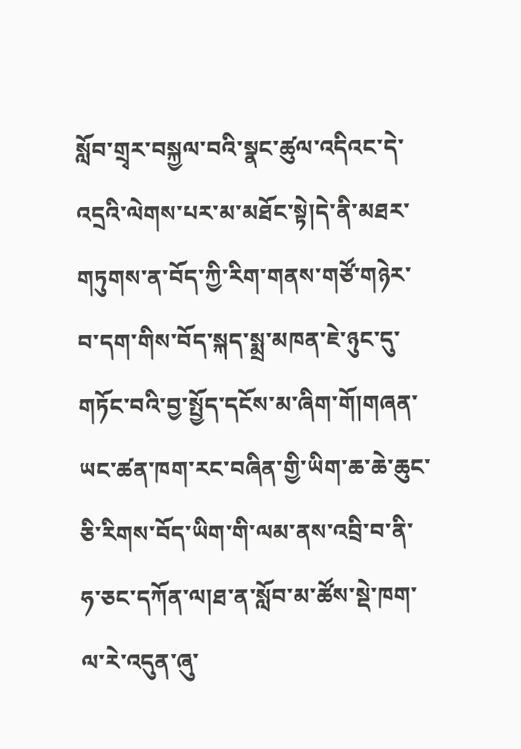སློབ་གྲྭར་བསྐྱལ་བའི་སྣང་ཚུལ་འདིའང་དེ་འདྲའི་ལེགས་པར་མ་མཐོང་སྟེ།དེ་ནི་མཐར་གཏུགས་ན་བོད་ཀྱི་རིག་གནས་གཙོ་གཉེར་བ་དག་གིས་བོད་སྐད་སྨྲ་མཁན་ཇེ་ཉུང་དུ་གཏོང་བའི་བྱ་སྤྱོད་དངོས་མ་ཞིག་གོ།གཞན་ཡང་ཚན་ཁག་རང་བཞིན་གྱི་ཡིག་ཆ་ཆེ་ཆུང་ཅི་རིགས་བོད་ཡིག་གི་ལམ་ནས་འབྲི་བ་ནི་ཧ་ཅང་དཀོན་ལ།ཐ་ན་སློབ་མ་ཚོས་སྡེ་ཁག་ལ་རེ་འདུན་ཞུ་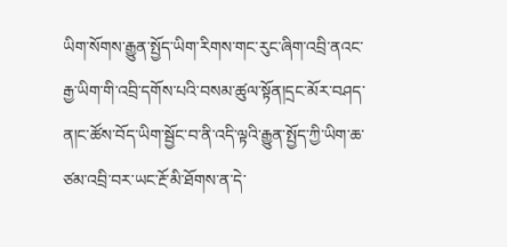ཡིག་སོགས་རྒྱུན་སྤྱོད་ཡིག་རིགས་གང་རུང་ཞིག་འབྲི་ནའང་རྒྱ་ཡིག་གི་འབྲི་དགོས་པའི་བསམ་ཚུལ་སྟོན།དྲང་མོར་བཤད་ན།ང་ཚོས་བོད་ཡིག་སྦྱོང་བ་ནི་འདི་ལྟའི་རྒྱུན་སྤྱོད་ཀྱི་ཡིག་ཆ་ཙམ་འབྲི་བར་ཡང་རྔོ་མི་ཐོགས་ན་དེ་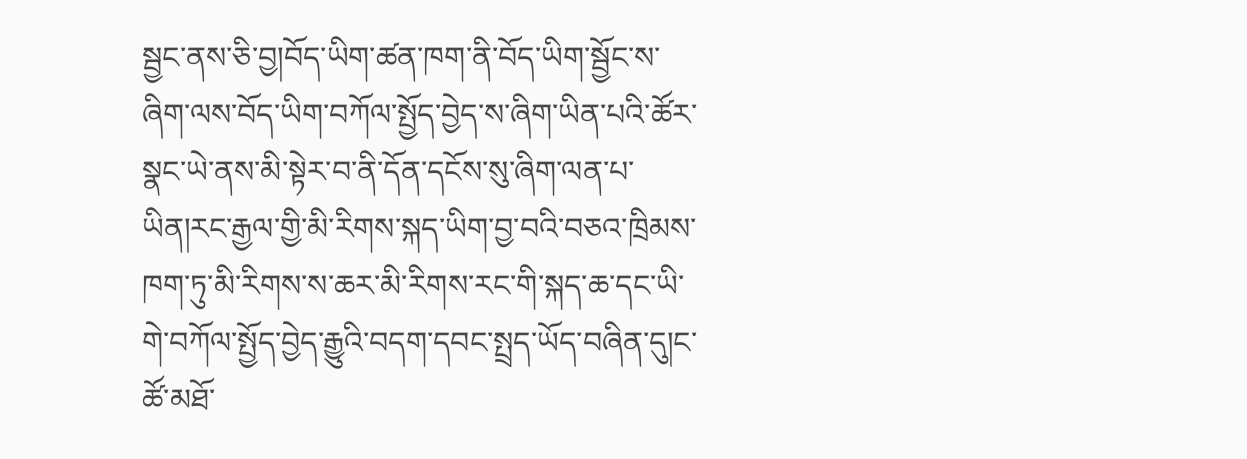སྦྱང་ནས་ཅི་བྱ།བོད་ཡིག་ཚན་ཁག་ནི་བོད་ཡིག་སྦྱོང་ས་ཞིག་ལས་བོད་ཡིག་བཀོལ་སྤྱོད་བྱེད་ས་ཞིག་ཡིན་པའི་ཚོར་སྣང་ཡེ་ནས་མི་སྟེར་བ་ནི་དོན་དངོས་སུ་ཞིག་ལན་པ་ཡིན།རང་རྒྱལ་གྱི་མི་རིགས་སྐད་ཡིག་བྱ་བའི་བཅའ་ཁྲིམས་ཁག་ཏུ་མི་རིགས་ས་ཆར་མི་རིགས་རང་གི་སྐད་ཆ་དང་ཡི་གེ་བཀོལ་སྤྱོད་བྱེད་རྒྱུའི་བདག་དབང་སྤྲད་ཡོད་བཞིན་དུ།ང་ཚོ་མཐོ་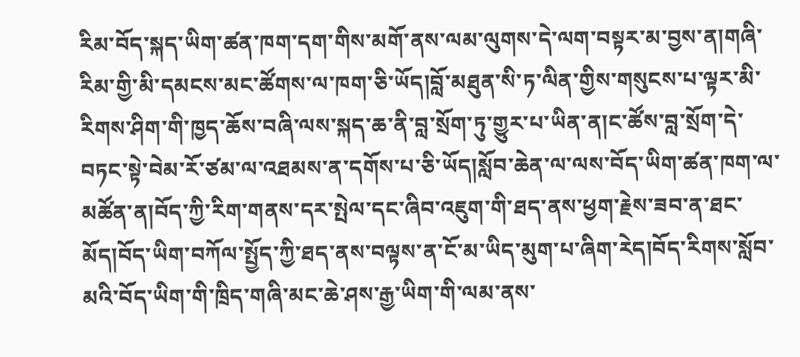རིམ་བོད་སྐད་ཡིག་ཚན་ཁག་དག་གིས་མགོ་ནས་ལམ་ལུགས་དེ་ལག་བསྟར་མ་བྱས་ན།གཞི་རིམ་གྱི་མི་དམངས་མང་ཚོགས་ལ་ཁག་ཅི་ཡོད།བློ་མཐུན་སི་ཏ་ལིན་གྱིས་གསུངས་པ་ལྟར་མི་རིགས་ཤིག་གི་ཁྱད་ཆོས་བཞི་ལས་སྐད་ཆ་ནི་བླ་སྲོག་ཏུ་གྱུར་པ་ཡིན་ན།ང་ཚོས་བླ་སྲོག་དེ་བཏང་སྟེ་བེམ་རོ་ཙམ་ལ་འཐམས་ན་དགོས་པ་ཅི་ཡོད།སློབ་ཆེན་ལ་ལས་བོད་ཡིག་ཚན་ཁག་ལ་མཚོན་ན།བོད་ཀྱི་རིག་གནས་དར་སྤེལ་དང་ཞིབ་འཇུག་གི་ཐད་ནས་ཕྱག་རྗེས་ཟབ་ན་ཐང་མོད།བོད་ཡིག་བཀོལ་སྤྱོད་ཀྱི་ཐད་ནས་བལྟས་ན་ངོ་མ་ཡིད་མུག་པ་ཞིག་རེད།བོད་རིགས་སློབ་མའི་བོད་ཡིག་གི་ཁྲིད་གཞི་མང་ཆེ་ཤས་རྒྱ་ཡིག་གི་ལམ་ནས་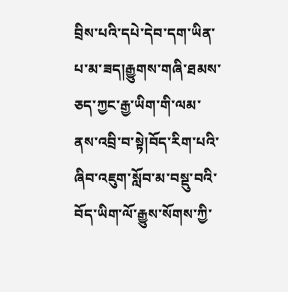བྲིས་པའི་དཔེ་དེབ་དག་ཡིན་པ་མ་ཟད།རྒྱུགས་གཞི་ཐམས་ཅད་ཀྱང་རྒྱ་ཡིག་གི་ལམ་ནས་འབྲི་བ་སྟེ།བོད་རིག་པའི་ཞིབ་འཇུག་སློབ་མ་བསྡུ་བའི་བོད་ཡིག་ལོ་རྒྱུས་སོགས་ཀྱི་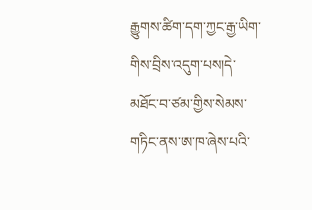རྒྱུགས་ཚིག་དག་ཀྱང་རྒྱ་ཡིག་གིས་བྲིས་འདུག་པས།དེ་མཐོང་བ་ཙམ་གྱིས་སེམས་གཏིང་ནས་ཨ་ཁ་ཞེས་པའི་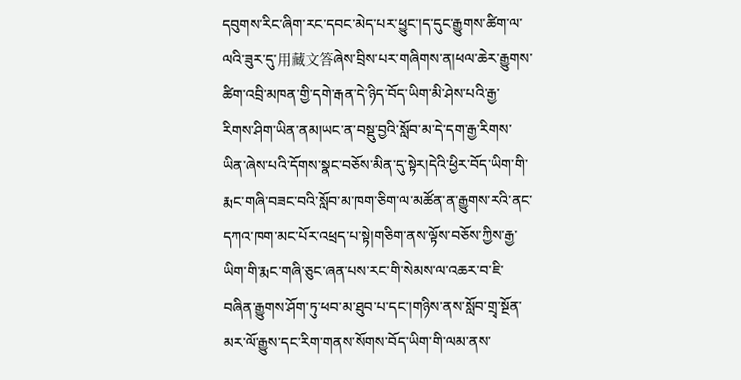དབུགས་རིང་ཞིག་རང་དབང་མེད་པར་ཕྱུང་།ད་དུང་རྒྱུགས་ཚིག་ལ་ལའི་ཟུར་དུ་用藏文答ཞེས་བྲིས་པར་གཞིགས་ན།ཕལ་ཆེར་རྒྱུགས་ཚིག་འབྲི་མཁན་གྱི་དགེ་རྒན་དེ་ཉིད་བོད་ཡིག་མི་ཤེས་པའི་རྒྱ་རིགས་ཤིག་ཡིན་ནམ།ཡང་ན་བསྡུ་བྱའི་སློབ་མ་དེ་དག་རྒྱ་རིགས་ཡིན་ཞེས་པའི་དོགས་སྣང་བཅོས་མིན་དུ་སྟེར།དེའི་ཕྱིར་བོད་ཡིག་གི་རྨང་གཞི་བཟང་བའི་སློབ་མ་ཁག་ཅིག་ལ་མཚོན་ན་རྒྱུགས་རའི་ནང་དཀའ་ཁག་མང་པོར་འཕྲད་པ་སྟེ།གཅིག་ནས་ལྟོས་བཅོས་ཀྱིས་རྒྱ་ཡིག་གི་རྨང་གཞི་ཅུང་ཞན་པས་རང་གི་སེམས་ལ་འཆར་བ་ཇི་བཞིན་རྒྱུགས་ཤོག་ཏུ་ཕབ་མ་ཐུབ་པ་དང་།གཉིས་ནས་སློབ་གྲྭ་སྔོན་མར་ལོ་རྒྱུས་དང་རིག་གནས་སོགས་བོད་ཡིག་གི་ལམ་ནས་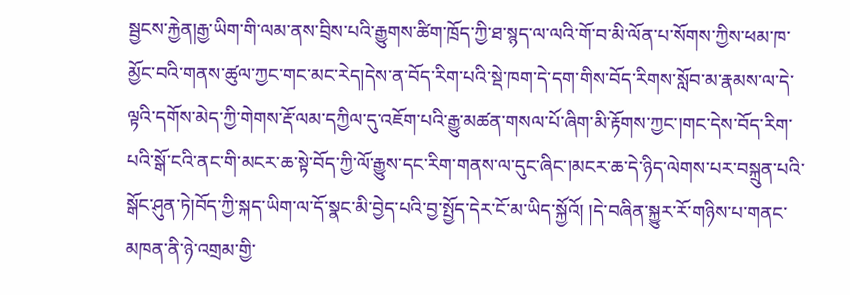སྦྱངས་རྐྱེན།རྒྱ་ཡིག་གི་ལམ་ནས་བྲིས་པའི་རྒྱུགས་ཚིག་ཁྲོད་ཀྱི་ཐ་སྙད་ལ་ལའི་གོ་བ་མི་ལོན་པ་སོགས་ཀྱིས་ཕམ་ཁ་མྱོང་བའི་གནས་ཚུལ་ཀྱང་གང་མང་རེད།དེས་ན་བོད་རིག་པའི་སྡེ་ཁག་དེ་དག་གིས་བོད་རིགས་སློབ་མ་རྣམས་ལ་དེ་ལྟའི་དགོས་མེད་ཀྱི་གེགས་རྡོ་ལམ་དཀྱིལ་དུ་འཇོག་པའི་རྒྱུ་མཚན་གསལ་པོ་ཞིག་མི་རྟོགས་ཀྱང་།གང་དེས་བོད་རིག་པའི་སྒོ་ངའི་ནང་གི་མངར་ཆ་སྟེ་བོད་ཀྱི་ལོ་རྒྱུས་དང་རིག་གནས་ལ་དུང་ཞིང་།མངར་ཆ་དེ་ཉིད་ལེགས་པར་བསྐྲུན་པའི་སྒོང་ཤུན་ཏེ།བོད་ཀྱི་སྐད་ཡིག་ལ་དོ་སྣང་མི་བྱེད་པའི་བྱ་སྤྱོད་དེར་ངོ་མ་ཡིད་སྐྱོའོ། །དེ་བཞིན་སྐྱུར་རོ་གཉིས་པ་གནང་མཁན་ནི་ཉེ་འགྲམ་གྱི་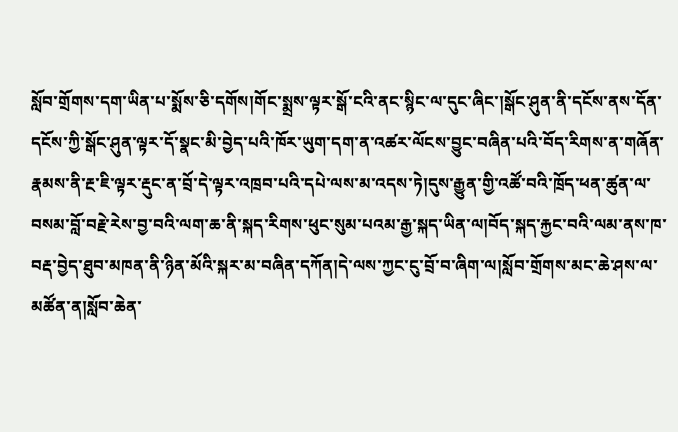སློབ་གྲོགས་དག་ཡིན་པ་སྨོས་ཅི་དགོས།གོང་སྨྲས་ལྟར་སྒོ་ངའི་ནང་སྙིང་ལ་དུང་ཞིང་།སྒོང་ཤུན་ནི་དངོས་ནས་དོན་དངོས་ཀྱི་སྒོང་ཤུན་ལྟར་དོ་སྣང་མི་བྱེད་པའི་ཁོར་ཡུག་དག་ན་འཚར་ལོངས་བྱུང་བཞིན་པའི་བོད་རིགས་ན་གཞོན་རྣམས་ནི་རྔ་ཇི་ལྟར་རྡུང་ན་བྲོ་དེ་ལྟར་འཁྲབ་པའི་དཔེ་ལས་མ་འདས་ཏེ།དུས་རྒྱུན་གྱི་འཚོ་བའི་ཁྲོད་ཕན་ཚུན་ལ་བསམ་བློ་བརྗེ་རེས་བྱ་བའི་ལག་ཆ་ནི་སྐད་རིགས་ཕུང་སུམ་པའམ་རྒྱ་སྐད་ཡིན་ལ།བོད་སྐད་རྐྱང་བའི་ལམ་ནས་ཁ་བརྡ་བྱེད་ཐུབ་མཁན་ནི་ཉིན་མོའི་སྐར་མ་བཞིན་དཀོན།དེ་ལས་ཀྱང་ངུ་བྲོ་བ་ཞིག་ལ།སློབ་གྲོགས་མང་ཆེ་ཤས་ལ་མཚོན་ན།སློབ་ཆེན་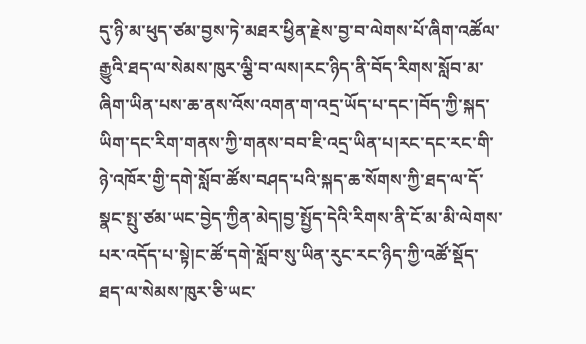དུ་ཉི་མ་ཕུད་ཙམ་བྱས་ཏེ་མཐར་ཕྱིན་རྗེས་བྱ་བ་ལེགས་པོ་ཞིག་འཚོལ་རྒྱུའི་ཐད་ལ་སེམས་ཁུར་ལྕི་བ་ལས།རང་ཉིད་ནི་བོད་རིགས་སློབ་མ་ཞིག་ཡིན་པས་ཆ་ནས་འོས་འགན་ག་འདྲ་ཡོད་པ་དང་།བོད་ཀྱི་སྐད་ཡིག་དང་རིག་གནས་ཀྱི་གནས་བབ་ཇི་འདྲ་ཡིན་པ།རང་དང་རང་གི་ཉེ་འཁོར་གྱི་དགེ་སློབ་ཚོས་བཤད་པའི་སྐད་ཆ་སོགས་ཀྱི་ཐད་ལ་དོ་སྣང་སྤུ་ཙམ་ཡང་བྱེད་ཀྱིན་མེད།བྱ་སྤྱོད་དེའི་རིགས་ནི་ངོ་མ་མི་ལེགས་པར་འདོད་པ་སྟེ།ང་ཚོ་དགེ་སློབ་སུ་ཡིན་རུང་རང་ཉིད་ཀྱི་འཚོ་སྡོད་ཐད་ལ་སེམས་ཁུར་ཅི་ཡང་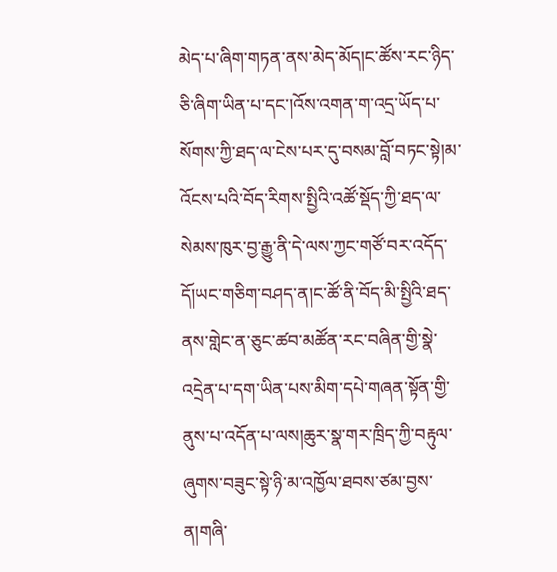མེད་པ་ཞིག་གཏན་ནས་མེད་མོད།ང་ཚོས་རང་ཉིད་ཅི་ཞིག་ཡིན་པ་དང་།འོས་འགན་ག་འདྲ་ཡོད་པ་སོགས་ཀྱི་ཐད་ལ་ངེས་པར་དུ་བསམ་བློ་བཏང་སྟེ།མ་འོངས་པའི་བོད་རིགས་སྤྱིའི་འཚོ་སྡོད་ཀྱི་ཐད་ལ་སེམས་ཁུར་བྱ་རྒྱུ་ནི་དེ་ལས་ཀྱང་གཙོ་བར་འདོད་དོ།ཡང་གཅིག་བཤད་ན།ང་ཚོ་ནི་བོད་མི་སྤྱིའི་ཐད་ནས་གླེང་ན་ཅུང་ཚབ་མཚོན་རང་བཞིན་གྱི་སྣེ་འདྲེན་པ་དག་ཡིན་པས་མིག་དཔེ་གཞན་སྟོན་གྱི་ནུས་པ་འདོན་པ་ལས།ཆུར་སྣ་གར་ཁྲིད་ཀྱི་བརྟུལ་ཞུགས་བཟུང་སྟེ་ཉི་མ་འཁྱོལ་ཐབས་ཙམ་བྱས་ན།གཞི་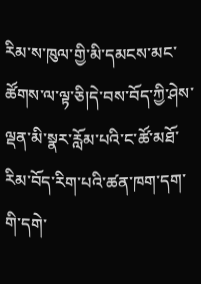རིམ་ས་ཁུལ་གྱི་མི་དམངས་མང་ཚོགས་ལ་ལྟ་ཅི།དེ་བས་བོད་ཀྱི་ཤེས་ལྡན་མི་སྣར་རློམ་པའི་ང་ཚོ་མཐོ་རིམ་བོད་རིག་པའི་ཚན་ཁག་དག་གི་དགེ་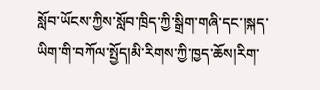སློབ་ཡོངས་ཀྱིས་སློབ་ཁྲིད་ཀྱི་སྒྲིག་གཞི་དང་།སྐད་ཡིག་གི་བཀོལ་སྤྱོད།མི་རིགས་ཀྱི་ཁྱད་ཆོས།རིག་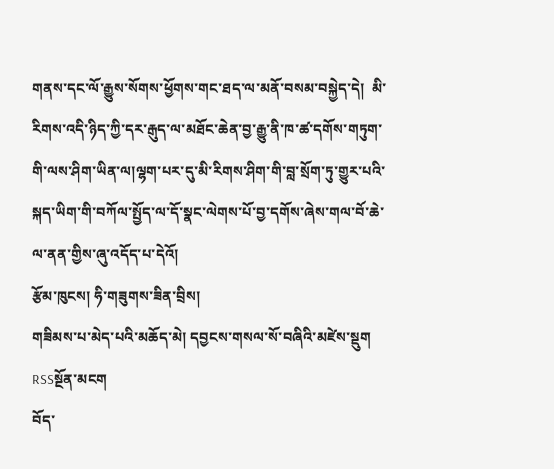གནས་དང་ལོ་རྒྱུས་སོགས་ཕྱོགས་གང་ཐད་ལ་མནོ་བསམ་བསྐྱེད་དེ།  མི་རིགས་འདི་ཉིད་ཀྱི་དར་རྒུད་ལ་མཐོང་ཆེན་བྱ་རྒྱུ་ནི་ཁ་ཚ་དགོས་གཏུག་གི་ལས་ཤིག་ཡིན་ལ།ལྷག་པར་དུ་མི་རིགས་ཤིག་གི་བླ་སྲོག་ཏུ་གྱུར་པའི་སྐད་ཡིག་གི་བཀོལ་སྤྱོད་ལ་དོ་སྣང་ལེགས་པོ་བྱ་དགོས་ཞེས་གལ་བོ་ཆེ་ལ་ནན་གྱིས་ཞུ་འདོད་པ་དེའོ།
རྩོམ་ཁུངས། ཧི་གཟུགས་ཟིན་བྲིས།
གཟིམས་པ་མེད་པའི་མཆོད་མེ། དབྱངས་གསལ་སོ་བཞིའི་མཛེས་སྡུག  RSSསྔོན་མངག
བོད་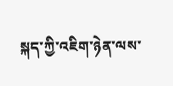སྐད་ཀྱི་འཇིག་ཉེན་ལས་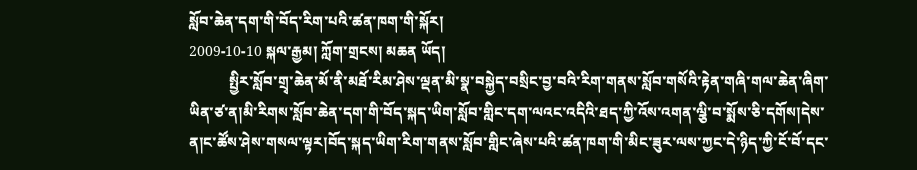སློབ་ཆེན་དག་གི་བོད་རིག་པའི་ཚན་ཁག་གི་སྐོར།
2009-10-10 སྐལ་རྒྱམ། ཀློག་གྲངས། མཆན ཡོད།
           སྤྱིར་སློབ་གྲྭ་ཆེན་མོ་ནི་མཐོ་རིམ་ཤེས་ལྡན་མི་སྣ་བསྐྱེད་བསྲིང་བྱ་བའི་རིག་གནས་སློབ་གསོའི་རྟེན་གཞི་གལ་ཆེན་ཞིག་ཡིན་ཙ་ན།མི་རིགས་སློབ་ཆེན་དག་གི་བོད་སྐད་ཡིག་སློབ་གླིང་དག་ལའང་འདིའི་ཐད་ཀྱི་འོས་འགན་ལྕི་བ་སྨོས་ཅི་དགོས།དེས་ན།ང་ཚོས་ཤེས་གསལ་ལྟར།བོད་སྐད་ཡིག་རིག་གནས་སློབ་གླིང་ཞེས་པའི་ཚན་ཁག་གི་མིང་ཟུར་ལས་ཀྱང་དེ་ཉིད་ཀྱི་ངོ་བོ་དང་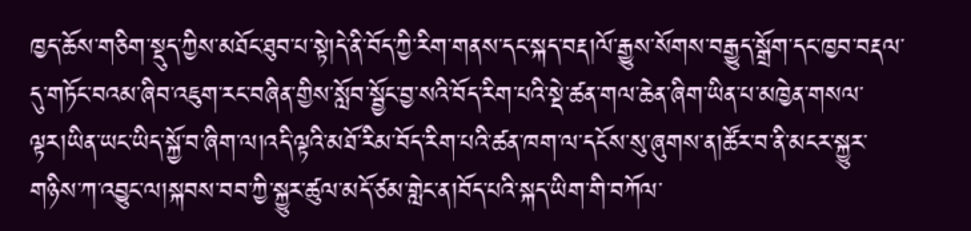ཁྱད་ཆོས་གཅིག་སྡུད་ཀྱིས་མཐོང་ཐུབ་པ་སྟེ།དེ་ནི་བོད་ཀྱི་རིག་གནས་དང་སྐད་བརྡ།ལོ་རྒྱུས་སོགས་བརྒྱུད་སྒྲོག་དང་ཁྱབ་བརྡལ་དུ་གཏོང་བའམ་ཞིབ་འཇུག་རང་བཞིན་གྱིས་སློབ་སྦྱོང་བྱ་སའི་བོད་རིག་པའི་སྡེ་ཚན་གལ་ཆེན་ཞིག་ཡིན་པ་མཁྱེན་གསལ་ལྟར།ཡིན་ཡང་ཡིད་སྐྱོ་བ་ཞིག་ལ།འདི་ལྟའི་མཐོ་རིམ་བོད་རིག་པའི་ཚན་ཁག་ལ་དངོས་སུ་ཞུགས་ན།ཚོར་བ་ནི་མངར་སྐྱུར་གཉིས་ཀ་འབྱུང་ལ།སྐབས་བབ་ཀྱི་སྐྱུར་ཚུལ་མདོ་ཙམ་གླེང་ན།བོད་པའི་སྐད་ཡིག་གི་བཀོལ་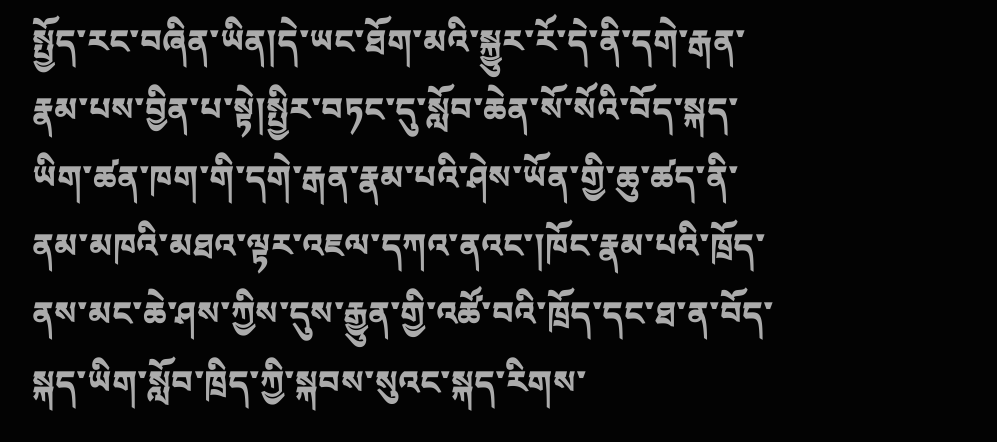སྤྱོད་རང་བཞིན་ཡིན།དེ་ཡང་ཐོག་མའི་སྐྱུར་རོ་དེ་ནི་དགེ་རྒན་རྣམ་པས་བྱིན་པ་སྟེ།སྤྱིར་བཏང་དུ་སློབ་ཆེན་སོ་སོའི་བོད་སྐད་ཡིག་ཚན་ཁག་གི་དགེ་རྒན་རྣམ་པའི་ཤེས་ཡོན་གྱི་ཆུ་ཚད་ནི་ནམ་མཁའི་མཐའ་ལྟར་འཇལ་དཀའ་ནའང་།ཁོང་རྣམ་པའི་ཁྲོད་ནས་མང་ཆེ་ཤས་ཀྱིས་དུས་རྒྱུན་གྱི་འཚོ་བའི་ཁྲོད་དང་ཐ་ན་བོད་སྐད་ཡིག་སློབ་ཁྲིད་ཀྱི་སྐབས་སུའང་སྐད་རིགས་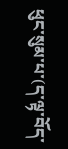ཕུང་སུམ་པ་(ད་ལྟ་བོད་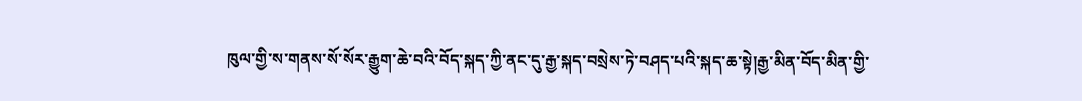ཁུལ་གྱི་ས་གནས་སོ་སོར་རྒྱུག་ཆེ་བའི་བོད་སྐད་ཀྱི་ནང་དུ་རྒྱ་སྐད་བསྲེས་ཏེ་བཤད་པའི་སྐད་ཆ་སྟེ།རྒྱ་མིན་བོད་མིན་གྱི་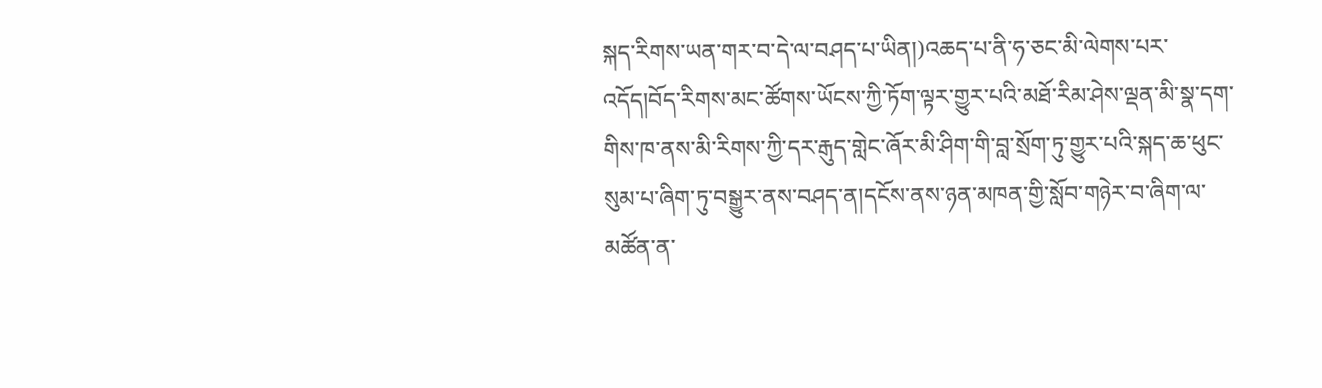སྐད་རིགས་ཡན་གར་བ་དེ་ལ་བཤད་པ་ཡིན།)འཆད་པ་ནི་ཧ་ཅང་མི་ལེགས་པར་འདོད།བོད་རིགས་མང་ཚོགས་ཡོངས་ཀྱི་ཏོག་ལྟར་གྱུར་པའི་མཐོ་རིམ་ཤེས་ལྡན་མི་སྣ་དག་གིས་ཁ་ནས་མི་རིགས་ཀྱི་དར་རྒུད་གླེང་ཞོར་མི་ཤིག་གི་བླ་སྲོག་ཏུ་གྱུར་པའི་སྐད་ཆ་ཕུང་སུམ་པ་ཞིག་ཏུ་བསྒྱུར་ནས་བཤད་ན།དངོས་ནས་ཉན་མཁན་གྱི་སློབ་གཉེར་བ་ཞིག་ལ་མཚོན་ན་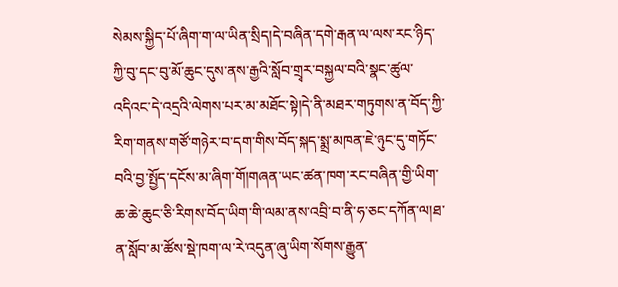སེམས་སྐྱིད་པོ་ཞིག་ག་ལ་ཡིན་སྲིད།དེ་བཞིན་དགེ་རྒན་ལ་ལས་རང་ཉིད་ཀྱི་བུ་དང་བུ་མོ་ཆུང་དུས་ནས་རྒྱའི་སློབ་གྲྭར་བསྐྱལ་བའི་སྣང་ཚུལ་འདིའང་དེ་འདྲའི་ལེགས་པར་མ་མཐོང་སྟེ།དེ་ནི་མཐར་གཏུགས་ན་བོད་ཀྱི་རིག་གནས་གཙོ་གཉེར་བ་དག་གིས་བོད་སྐད་སྨྲ་མཁན་ཇེ་ཉུང་དུ་གཏོང་བའི་བྱ་སྤྱོད་དངོས་མ་ཞིག་གོ།གཞན་ཡང་ཚན་ཁག་རང་བཞིན་གྱི་ཡིག་ཆ་ཆེ་ཆུང་ཅི་རིགས་བོད་ཡིག་གི་ལམ་ནས་འབྲི་བ་ནི་ཧ་ཅང་དཀོན་ལ།ཐ་ན་སློབ་མ་ཚོས་སྡེ་ཁག་ལ་རེ་འདུན་ཞུ་ཡིག་སོགས་རྒྱུན་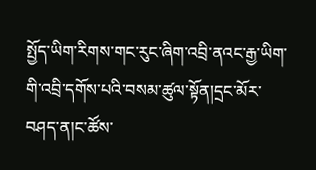སྤྱོད་ཡིག་རིགས་གང་རུང་ཞིག་འབྲི་ནའང་རྒྱ་ཡིག་གི་འབྲི་དགོས་པའི་བསམ་ཚུལ་སྟོན།དྲང་མོར་བཤད་ན།ང་ཚོས་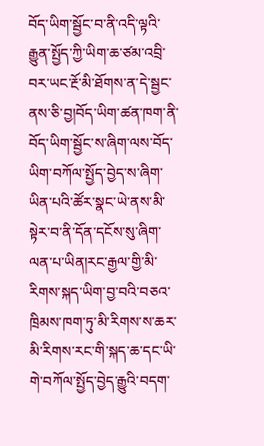བོད་ཡིག་སྦྱོང་བ་ནི་འདི་ལྟའི་རྒྱུན་སྤྱོད་ཀྱི་ཡིག་ཆ་ཙམ་འབྲི་བར་ཡང་རྔོ་མི་ཐོགས་ན་དེ་སྦྱང་ནས་ཅི་བྱ།བོད་ཡིག་ཚན་ཁག་ནི་བོད་ཡིག་སྦྱོང་ས་ཞིག་ལས་བོད་ཡིག་བཀོལ་སྤྱོད་བྱེད་ས་ཞིག་ཡིན་པའི་ཚོར་སྣང་ཡེ་ནས་མི་སྟེར་བ་ནི་དོན་དངོས་སུ་ཞིག་ལན་པ་ཡིན།རང་རྒྱལ་གྱི་མི་རིགས་སྐད་ཡིག་བྱ་བའི་བཅའ་ཁྲིམས་ཁག་ཏུ་མི་རིགས་ས་ཆར་མི་རིགས་རང་གི་སྐད་ཆ་དང་ཡི་གེ་བཀོལ་སྤྱོད་བྱེད་རྒྱུའི་བདག་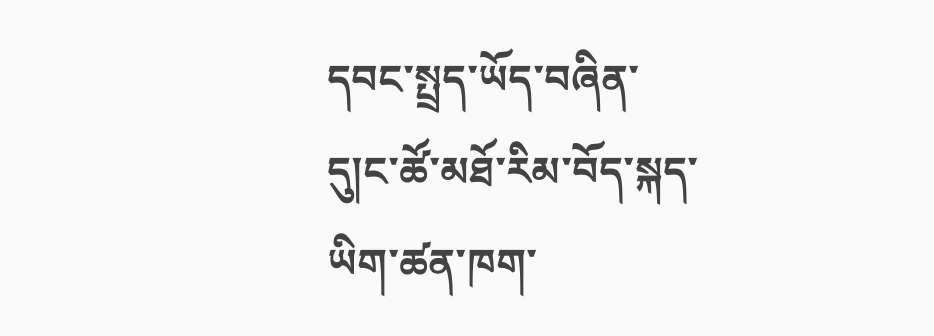དབང་སྤྲད་ཡོད་བཞིན་དུ།ང་ཚོ་མཐོ་རིམ་བོད་སྐད་ཡིག་ཚན་ཁག་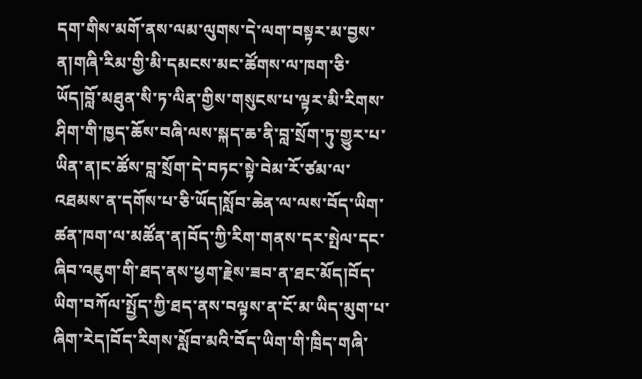དག་གིས་མགོ་ནས་ལམ་ལུགས་དེ་ལག་བསྟར་མ་བྱས་ན།གཞི་རིམ་གྱི་མི་དམངས་མང་ཚོགས་ལ་ཁག་ཅི་ཡོད།བློ་མཐུན་སི་ཏ་ལིན་གྱིས་གསུངས་པ་ལྟར་མི་རིགས་ཤིག་གི་ཁྱད་ཆོས་བཞི་ལས་སྐད་ཆ་ནི་བླ་སྲོག་ཏུ་གྱུར་པ་ཡིན་ན།ང་ཚོས་བླ་སྲོག་དེ་བཏང་སྟེ་བེམ་རོ་ཙམ་ལ་འཐམས་ན་དགོས་པ་ཅི་ཡོད།སློབ་ཆེན་ལ་ལས་བོད་ཡིག་ཚན་ཁག་ལ་མཚོན་ན།བོད་ཀྱི་རིག་གནས་དར་སྤེལ་དང་ཞིབ་འཇུག་གི་ཐད་ནས་ཕྱག་རྗེས་ཟབ་ན་ཐང་མོད།བོད་ཡིག་བཀོལ་སྤྱོད་ཀྱི་ཐད་ནས་བལྟས་ན་ངོ་མ་ཡིད་མུག་པ་ཞིག་རེད།བོད་རིགས་སློབ་མའི་བོད་ཡིག་གི་ཁྲིད་གཞི་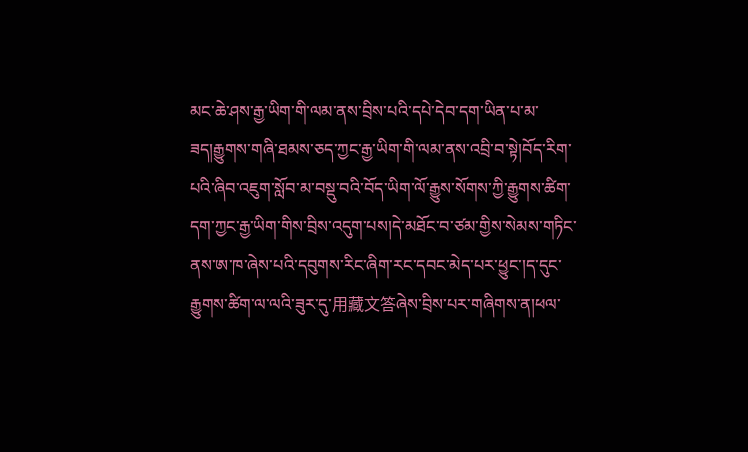མང་ཆེ་ཤས་རྒྱ་ཡིག་གི་ལམ་ནས་བྲིས་པའི་དཔེ་དེབ་དག་ཡིན་པ་མ་ཟད།རྒྱུགས་གཞི་ཐམས་ཅད་ཀྱང་རྒྱ་ཡིག་གི་ལམ་ནས་འབྲི་བ་སྟེ།བོད་རིག་པའི་ཞིབ་འཇུག་སློབ་མ་བསྡུ་བའི་བོད་ཡིག་ལོ་རྒྱུས་སོགས་ཀྱི་རྒྱུགས་ཚིག་དག་ཀྱང་རྒྱ་ཡིག་གིས་བྲིས་འདུག་པས།དེ་མཐོང་བ་ཙམ་གྱིས་སེམས་གཏིང་ནས་ཨ་ཁ་ཞེས་པའི་དབུགས་རིང་ཞིག་རང་དབང་མེད་པར་ཕྱུང་།ད་དུང་རྒྱུགས་ཚིག་ལ་ལའི་ཟུར་དུ་用藏文答ཞེས་བྲིས་པར་གཞིགས་ན།ཕལ་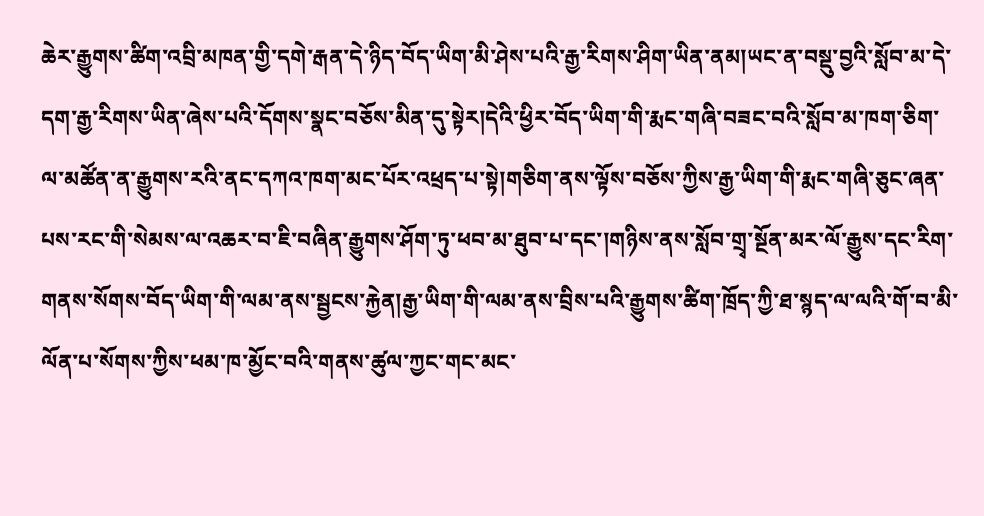ཆེར་རྒྱུགས་ཚིག་འབྲི་མཁན་གྱི་དགེ་རྒན་དེ་ཉིད་བོད་ཡིག་མི་ཤེས་པའི་རྒྱ་རིགས་ཤིག་ཡིན་ནམ།ཡང་ན་བསྡུ་བྱའི་སློབ་མ་དེ་དག་རྒྱ་རིགས་ཡིན་ཞེས་པའི་དོགས་སྣང་བཅོས་མིན་དུ་སྟེར།དེའི་ཕྱིར་བོད་ཡིག་གི་རྨང་གཞི་བཟང་བའི་སློབ་མ་ཁག་ཅིག་ལ་མཚོན་ན་རྒྱུགས་རའི་ནང་དཀའ་ཁག་མང་པོར་འཕྲད་པ་སྟེ།གཅིག་ནས་ལྟོས་བཅོས་ཀྱིས་རྒྱ་ཡིག་གི་རྨང་གཞི་ཅུང་ཞན་པས་རང་གི་སེམས་ལ་འཆར་བ་ཇི་བཞིན་རྒྱུགས་ཤོག་ཏུ་ཕབ་མ་ཐུབ་པ་དང་།གཉིས་ནས་སློབ་གྲྭ་སྔོན་མར་ལོ་རྒྱུས་དང་རིག་གནས་སོགས་བོད་ཡིག་གི་ལམ་ནས་སྦྱངས་རྐྱེན།རྒྱ་ཡིག་གི་ལམ་ནས་བྲིས་པའི་རྒྱུགས་ཚིག་ཁྲོད་ཀྱི་ཐ་སྙད་ལ་ལའི་གོ་བ་མི་ལོན་པ་སོགས་ཀྱིས་ཕམ་ཁ་མྱོང་བའི་གནས་ཚུལ་ཀྱང་གང་མང་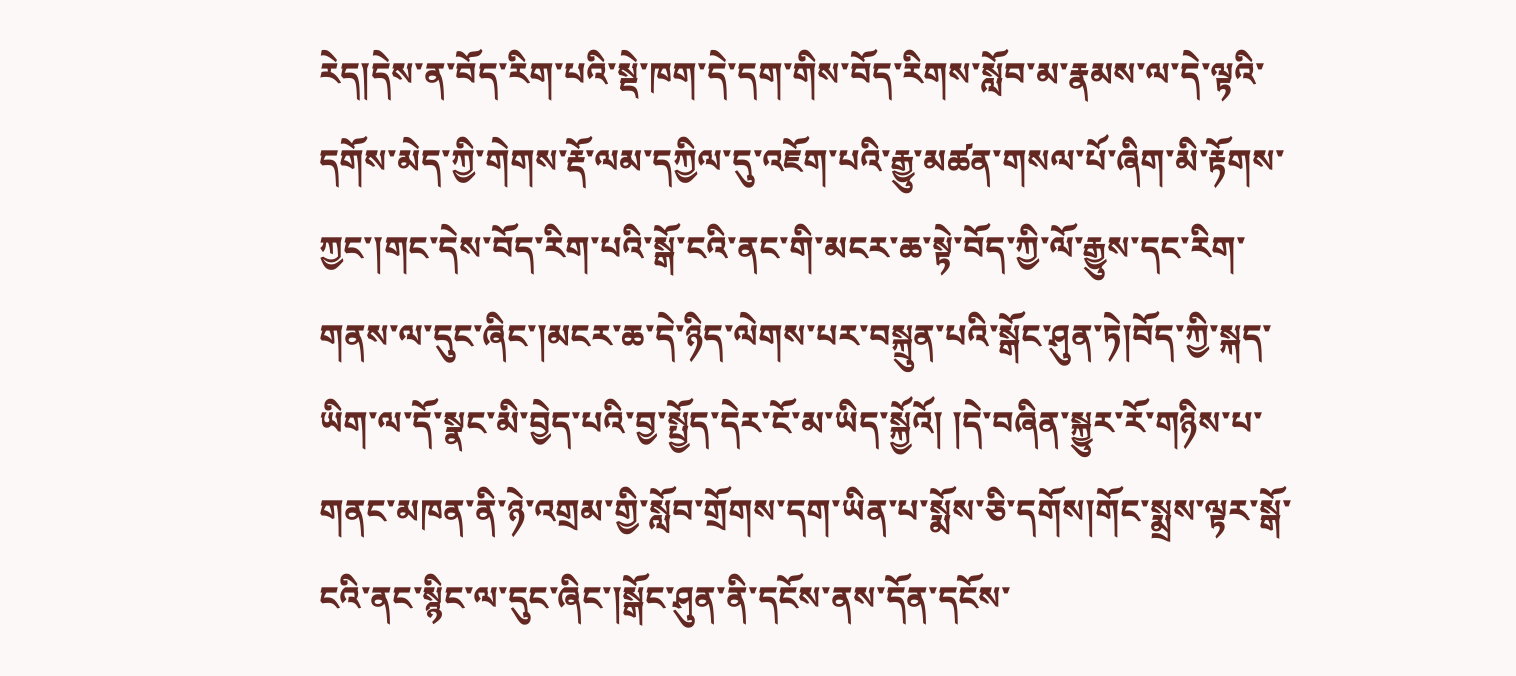རེད།དེས་ན་བོད་རིག་པའི་སྡེ་ཁག་དེ་དག་གིས་བོད་རིགས་སློབ་མ་རྣམས་ལ་དེ་ལྟའི་དགོས་མེད་ཀྱི་གེགས་རྡོ་ལམ་དཀྱིལ་དུ་འཇོག་པའི་རྒྱུ་མཚན་གསལ་པོ་ཞིག་མི་རྟོགས་ཀྱང་།གང་དེས་བོད་རིག་པའི་སྒོ་ངའི་ནང་གི་མངར་ཆ་སྟེ་བོད་ཀྱི་ལོ་རྒྱུས་དང་རིག་གནས་ལ་དུང་ཞིང་།མངར་ཆ་དེ་ཉིད་ལེགས་པར་བསྐྲུན་པའི་སྒོང་ཤུན་ཏེ།བོད་ཀྱི་སྐད་ཡིག་ལ་དོ་སྣང་མི་བྱེད་པའི་བྱ་སྤྱོད་དེར་ངོ་མ་ཡིད་སྐྱོའོ། །དེ་བཞིན་སྐྱུར་རོ་གཉིས་པ་གནང་མཁན་ནི་ཉེ་འགྲམ་གྱི་སློབ་གྲོགས་དག་ཡིན་པ་སྨོས་ཅི་དགོས།གོང་སྨྲས་ལྟར་སྒོ་ངའི་ནང་སྙིང་ལ་དུང་ཞིང་།སྒོང་ཤུན་ནི་དངོས་ནས་དོན་དངོས་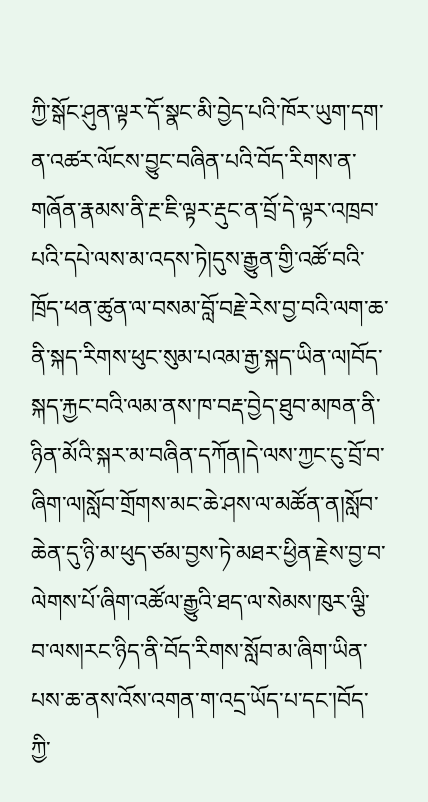ཀྱི་སྒོང་ཤུན་ལྟར་དོ་སྣང་མི་བྱེད་པའི་ཁོར་ཡུག་དག་ན་འཚར་ལོངས་བྱུང་བཞིན་པའི་བོད་རིགས་ན་གཞོན་རྣམས་ནི་རྔ་ཇི་ལྟར་རྡུང་ན་བྲོ་དེ་ལྟར་འཁྲབ་པའི་དཔེ་ལས་མ་འདས་ཏེ།དུས་རྒྱུན་གྱི་འཚོ་བའི་ཁྲོད་ཕན་ཚུན་ལ་བསམ་བློ་བརྗེ་རེས་བྱ་བའི་ལག་ཆ་ནི་སྐད་རིགས་ཕུང་སུམ་པའམ་རྒྱ་སྐད་ཡིན་ལ།བོད་སྐད་རྐྱང་བའི་ལམ་ནས་ཁ་བརྡ་བྱེད་ཐུབ་མཁན་ནི་ཉིན་མོའི་སྐར་མ་བཞིན་དཀོན།དེ་ལས་ཀྱང་ངུ་བྲོ་བ་ཞིག་ལ།སློབ་གྲོགས་མང་ཆེ་ཤས་ལ་མཚོན་ན།སློབ་ཆེན་དུ་ཉི་མ་ཕུད་ཙམ་བྱས་ཏེ་མཐར་ཕྱིན་རྗེས་བྱ་བ་ལེགས་པོ་ཞིག་འཚོལ་རྒྱུའི་ཐད་ལ་སེམས་ཁུར་ལྕི་བ་ལས།རང་ཉིད་ནི་བོད་རིགས་སློབ་མ་ཞིག་ཡིན་པས་ཆ་ནས་འོས་འགན་ག་འདྲ་ཡོད་པ་དང་།བོད་ཀྱི་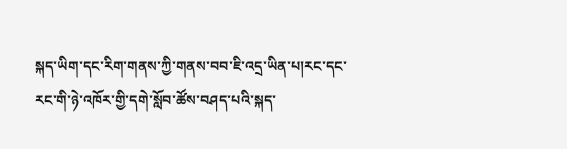སྐད་ཡིག་དང་རིག་གནས་ཀྱི་གནས་བབ་ཇི་འདྲ་ཡིན་པ།རང་དང་རང་གི་ཉེ་འཁོར་གྱི་དགེ་སློབ་ཚོས་བཤད་པའི་སྐད་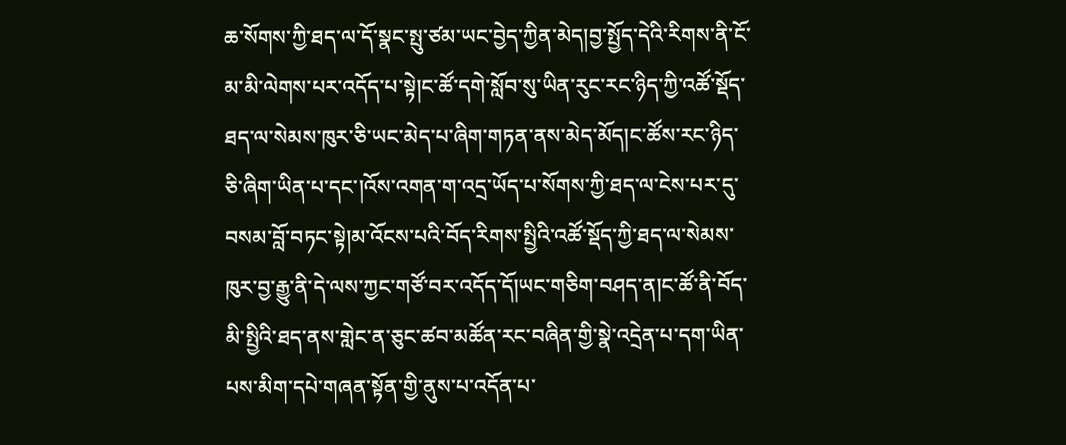ཆ་སོགས་ཀྱི་ཐད་ལ་དོ་སྣང་སྤུ་ཙམ་ཡང་བྱེད་ཀྱིན་མེད།བྱ་སྤྱོད་དེའི་རིགས་ནི་ངོ་མ་མི་ལེགས་པར་འདོད་པ་སྟེ།ང་ཚོ་དགེ་སློབ་སུ་ཡིན་རུང་རང་ཉིད་ཀྱི་འཚོ་སྡོད་ཐད་ལ་སེམས་ཁུར་ཅི་ཡང་མེད་པ་ཞིག་གཏན་ནས་མེད་མོད།ང་ཚོས་རང་ཉིད་ཅི་ཞིག་ཡིན་པ་དང་།འོས་འགན་ག་འདྲ་ཡོད་པ་སོགས་ཀྱི་ཐད་ལ་ངེས་པར་དུ་བསམ་བློ་བཏང་སྟེ།མ་འོངས་པའི་བོད་རིགས་སྤྱིའི་འཚོ་སྡོད་ཀྱི་ཐད་ལ་སེམས་ཁུར་བྱ་རྒྱུ་ནི་དེ་ལས་ཀྱང་གཙོ་བར་འདོད་དོ།ཡང་གཅིག་བཤད་ན།ང་ཚོ་ནི་བོད་མི་སྤྱིའི་ཐད་ནས་གླེང་ན་ཅུང་ཚབ་མཚོན་རང་བཞིན་གྱི་སྣེ་འདྲེན་པ་དག་ཡིན་པས་མིག་དཔེ་གཞན་སྟོན་གྱི་ནུས་པ་འདོན་པ་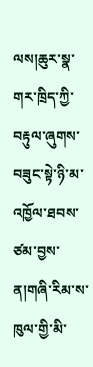ལས།ཆུར་སྣ་གར་ཁྲིད་ཀྱི་བརྟུལ་ཞུགས་བཟུང་སྟེ་ཉི་མ་འཁྱོལ་ཐབས་ཙམ་བྱས་ན།གཞི་རིམ་ས་ཁུལ་གྱི་མི་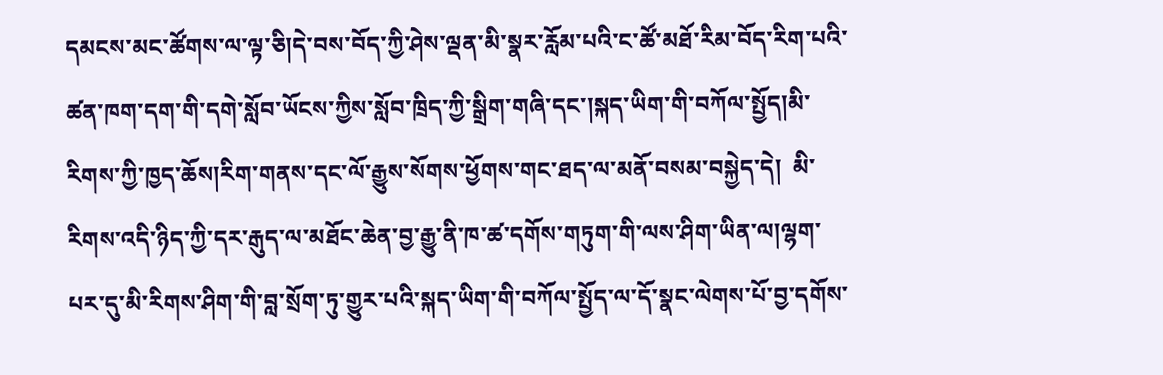དམངས་མང་ཚོགས་ལ་ལྟ་ཅི།དེ་བས་བོད་ཀྱི་ཤེས་ལྡན་མི་སྣར་རློམ་པའི་ང་ཚོ་མཐོ་རིམ་བོད་རིག་པའི་ཚན་ཁག་དག་གི་དགེ་སློབ་ཡོངས་ཀྱིས་སློབ་ཁྲིད་ཀྱི་སྒྲིག་གཞི་དང་།སྐད་ཡིག་གི་བཀོལ་སྤྱོད།མི་རིགས་ཀྱི་ཁྱད་ཆོས།རིག་གནས་དང་ལོ་རྒྱུས་སོགས་ཕྱོགས་གང་ཐད་ལ་མནོ་བསམ་བསྐྱེད་དེ།  མི་རིགས་འདི་ཉིད་ཀྱི་དར་རྒུད་ལ་མཐོང་ཆེན་བྱ་རྒྱུ་ནི་ཁ་ཚ་དགོས་གཏུག་གི་ལས་ཤིག་ཡིན་ལ།ལྷག་པར་དུ་མི་རིགས་ཤིག་གི་བླ་སྲོག་ཏུ་གྱུར་པའི་སྐད་ཡིག་གི་བཀོལ་སྤྱོད་ལ་དོ་སྣང་ལེགས་པོ་བྱ་དགོས་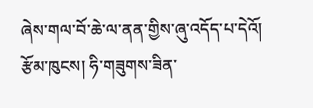ཞེས་གལ་བོ་ཆེ་ལ་ནན་གྱིས་ཞུ་འདོད་པ་དེའོ།
རྩོམ་ཁུངས། ཧི་གཟུགས་ཟིན་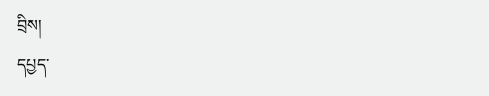བྲིས།
དཔྱད་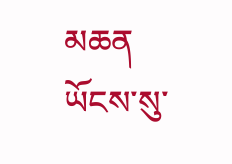མཆན ཡོངས་སུ་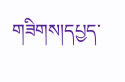གཟིགས།དཔྱད་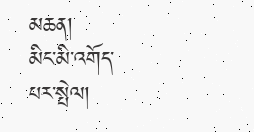མཆན།
མིང་མི་འགོད་པར་སྤེལ།